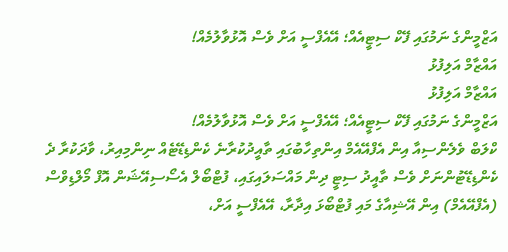އަޒްމީންގެ ނަމުގައި ފޭކް ސިޓީއެއް؛ އޭއެފްސީ އަށް ވެސް އޮޅުވާލުމެއް!
އައްޒާމް އަލިފުޅު
އައްޒާމް އަލިފުޅު
އަޒްމީންގެ ނަމުގައި ފޭކް ސިޓީއެއް؛ އޭއެފްސީ އަށް ވެސް އޮޅުވާލުމެއް!
ކްލަބް ވެލެންސިއާ އިން އެފްއޭއެމް އިންތިހާބުގައި ތާއީދުކުރާނެ ކެންޑިޑޭޓެއް ނިންމިއިރު، ވާދަކުރާ ދެ ކެންޑިޑޭޓުންނަށް ވެސް ތާއީދު ސިޓީ ދިން މައްސަލައިގައި، ފުޓްބޯލް އެސޯސިއޭޝަން އޮފް މޯލްޑިވްސް (އެފްއޭއެމް) އިން އޭޝިއާގެ މައި ފުޓްބޯޅަ އިދާރާ، އޭއެފްސީ އަށް،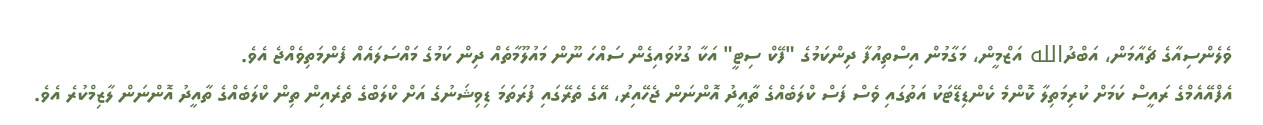ވެލެންސިއާގެ ޗެއާމަން، އަބްދުالله އަޒްމީން، މަގާމުން އިސްތިއުފާ ދިންކަމުގެ "ފޭކް ސިޓީ" އަކާ ގުޅުވައިގެން ސައްހަ ނޫން މައުލޫމާތެއް ދިން ކަމުގެ މައްސަލައެއް ފެންމަތިވެއްޖެ އެވެ.
އެފްއޭއެމްގެ ރައީސް ކަމަށް ކުރިމަތިލާ ކޮންމެ ކެންޑިޑޭޓަކު އަތުގައި ވެސް ފަސް ކްލަބެއްގެ ތާއީދު އޮންނަން ޖެހޭއިރު، އޭގެ ތެރޭގައި ފުރަތަމަ ޑިވިޝަނުގެ އަށް ކްލަބްގެ ތެރެއިން ތިން ކްލަބެއްގެ ތާއީދު އޮންނަން ލާޒިމްކުރެ އެވެ.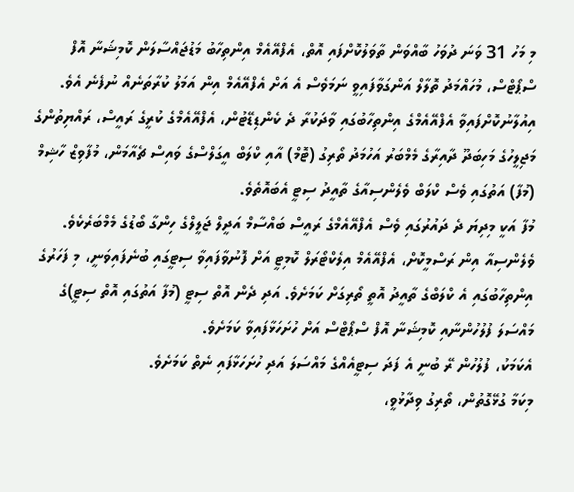މި މަހު 31 ވަނަ ދުވަހު ބާއްވަން ތާވަލުކޮށްފައި އޮތް، އެފްއޭއެމް އިންތިހާބު މަޑުޖައްސާލަން ކޮމިޝަނާ އޮފް ސްޕޯޓްސް، މުހައްމަދު ތޮލާލް އަންގަވާފައިވީ ނަމަވެސް އެ އަށް އެފްއޭއެމް އިން އަމަލު ކުރާތަނެއް ނުފެނެ އެވެ.
އިއުލާނުކޮށްފައިވާ އެފްއޭއެމްގެ އިންތިހާބުގައި ވާދަކުރާ ދެ ކެންޑިޑޭޓުން، އެފްއޭއެމްގެ ކުރީގެ ރައީސް، ރައްޔިތުންގެ މަޖިލީހުގެ މަހިބަދޫ ދާއިރާގެ މެމްބަރު އަހުމަދު ތޯރިގު (ޓޮމް) އާއި ކްލަބް އީގަލްސްގެ ވައިސް ޗެއާމަން، މުފާވިޒް ހާޝިމް (މުފާ) އަތުގައި ވެސް ކްލަބް ވެލެންސިއާގެ ތާއީދު ސިޓީ އެބައޮތެވެ.
މުފާ އަކީ މިދިޔަ ދެ ދައުރުގައި ވެސް އެފްއޭއެމްގެ ރައީސް ބައްސާމް އަދީލް ޖަލީލްގެ ހިންގާ ބޯޑުގެ މެމްބަރެކެވެ.
ވެލެންސިއާ އިން ރަސްމީކޮށް، އެފްއޭއެމް އިލެކްޓޯރަލް ކޮމިޓީ އަށް ފޮނުވާފައިވާ ސިޓީގައި ބުނެފައިވަނީ، މި ފަހަރުގެ އިންތިހާބުގައި އެ ކްލަބްގެ ތާއީދު އޮތީ ތޯރިގަށް ކަމަށެވެ. އަދި ދެން އޮތް ސިޓީ (މުފާ އަތުގައި އޮތް ސިޓީ)ގެ މައްސަލަ ފުލުހުންނާއި ކޮމިޝަނާ އޮފް ސްޕޯޓްސް އަށް ހުށަހަޅާފައިވާ ކަމަށެވެ.
އެކަމަކު، ފުލުހުން ރޭ ބުނީ އެ ފަދަ ސިޓީއެއްގެ މައްސަލަ އަދި ހުށަހަޅާފައި ނެތް ކަމަށެވެ.
މިކަމާ ގުޅޭގޮތުން، ތޯރިގު ވިދާޅުވީ،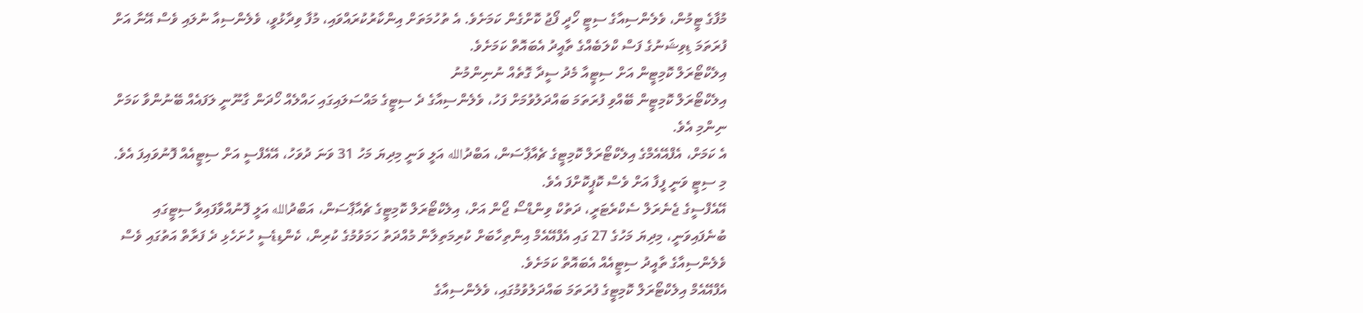މުފާގެ ޓީމުން، ވެލެންސިއާގެ ސިޓީ ހޯދީ ފޯޖު ކޮށްގެން ކަމަށެވެ. އެ ތުހުމަތަށް އިންކާރުކުރައްވައި، މުފާ ވިދާޅުވީ، ވެލެންސިއާ ނުލައި ވެސް އޭނާ އަށް ފުރަތަމަ ޑިވިޝަނުގެ ފަސް ކްލަބެއްގެ ތާއީދު އެބައޮތް ކަމަށެވެ.
އިލެކްޓޯރަލް ކޮމިޓީން އަށް ސިޓީއާ މެދު ސީދާ ގޮތެއް ނުނިންމުނު
އިލެކްޓޯރަލް ކޮމިޓީން ބޭއްވި ފުރަތަމަ ބައްދަލުވުމަށް ފަހު، ވެލެންސިއާގެ ދެ ސިޓީގެ މައްސަލައިގައި ހައްލެއް ހޯދަން ގާނޫނީ ލަފައެއް ބޭނުންވާ ކަމަށް ނިންމި އެވެ.
އެ ކަމަށް، އެފްއޭއެމްގެ އިލެކްޓޯރަލް ކޮމިޓީގެ ޗެއާޕާސަން، އަބްދުالله އަލީ ވަނީ މިދިޔަ މަހު 31 ވަނަ ދުވަހު، އޭއެފްސީ އަށް ސިޓީއެއް ފޮނުވައިފަ އެވެ. މި ސިޓީ ވަނީ ފީފާ އަށް ވެސް ކޮޕީކޮށްފަ އެވެ.
އޭއެފްސީގެ ޖެނެރަލް ސެކްރެޓަރީ، ދަތުކް ވިންޑްސޯ ޖޯން އަށް، އިލެކްޓޯރަލް ކޮމިޓީގެ ޗެއާޕާސަން، އަބްދުالله އަލީ ފޮނުއްވާފައިވާ ސިޓީގައި ބުނެފައިވަނީ، މިދިޔަ މަހުގެ 27 ގައި އެފްއޭއެމް އިންތިހާބަށް ކުރިމަތިލާން މުއްދަތު ހަމަވުމުގެ ކުރިން، ކެންޑިޑެސީ ހުށަހެޅި ދެ ފަރާތް އަތުގައި ވެސް ވެލެންސިއާގެ ތާއީދު ސިޓީއެއް އެބައޮތް ކަމަށެވެ.
އެފްއޭއެމް އިލެކްޓޯރަލް ކޮމިޓީގެ ފުރަތަމަ ބައްދަލުވުމުގައި، ވެލެންސިއާގެ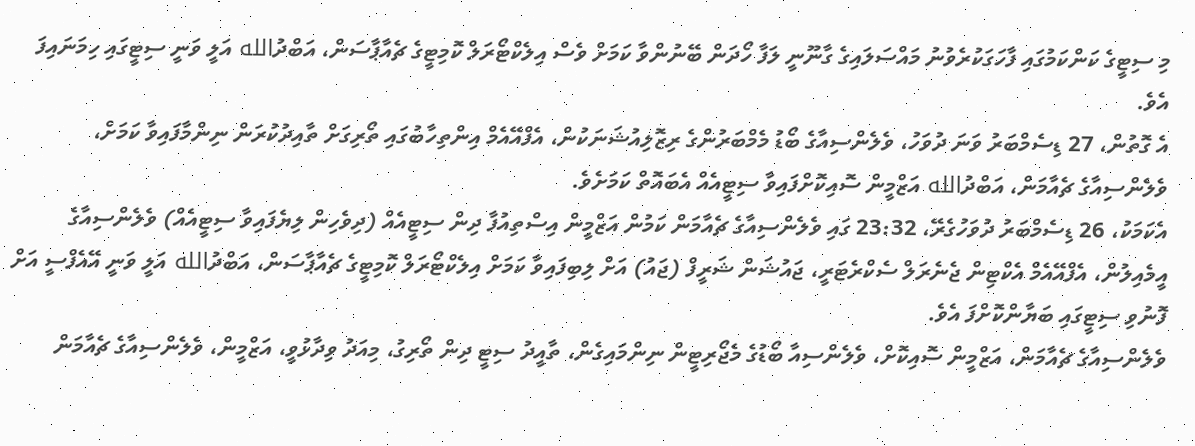މި ސިޓީގެ ކަންކަމުގައި ފާހަގަކުރެވުނު މައްސަލައިގެ ގާނޫނީ ލަފާ ހޯދަން ބޭނުންވާ ކަމަށް ވެސް އިލެކްޓޯރަލް ކޮމިޓީގެ ޗެއާޕާސަން، އަބްދުالله އަލީ ވަނީ ސިޓީގައި ހިމަނައިފަ އެވެ.
އެ ގޮތުން، 27 ޑިސެމްބަރު ވަނަ ދުވަހު، ވެލެންސިއާގެ ބޯޑު މެމްބަރުންގެ ރިޒޮލިއުޝަނަކުން، އެފްއޭއެމް އިންތިހާބުގައި ތޯރިގަށް ތާއިދުކުރަން ނިންމާފައިވާ ކަމަށް، ވެލެންސިއާގެ ޗެއާމަން، އަބްދުالله އަޒްމީން ސޮއިކޮށްފައިވާ ސިޓީއެއް އެބައޮތް ކަމަށެވެ.
އެކަމަކު، 26 ޑިސެމްބަރު ދުވަހުގެރޭ، 23:32 ގައި ވެލެންސިއާގެ ޗެއާމަން ކަމުން އަޒްމީން އިސްތިއުފާ ދިން ސިޓީއެއް (ދިވެހިން ލިޔެފައިވާ ސިޓީއެއް) ވެލެންސިއާގެ އީމެއިލުން، އެފްއޭއެމް އެކްޓިން ޖެނެރަލް ސެކްރެޓަރީ، ޖައުޝަން ޝަރީފް (ޖައު) އަށް ލިބިފައިވާ ކަމަށް އިލެކްޓޯރަލް ކޮމިޓީގެ ޗެއާޕާސަން، އަބްދުالله އަލީ ވަނީ އޭއެފްސީ އަށް ފޮނުވި ސިޓީގައި ބަޔާންކޮށްފަ އެވެ.
ވެލެންސިއާގެ ޗެއާމަން، އަޒްމީން ސޮއިކޮށް، ވެލެންސިއާ ބޯޑުގެ މެޖޯރިޓީން ނިންމައިގެން، ތާއީދު ސިޓީ ދިން ތޯރިގު، މިއަދު ވިދާޅުވީ، އަޒްމީން، ވެލެންސިއާގެ ޗެއާމަން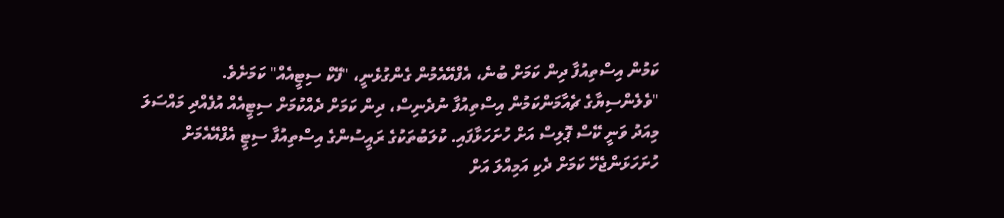ކަމުން އިސްތިއުފާ ދިން ކަމަށް ބުނެ، އެފްއޭއެމުން ގެންގުޅެނީ، "ފޭކް ސިޓީއެއް" ކަމަށެވެ.
"ވެލެންސިޔާގެ ޗެއާމަންކަމުން އިސްތިއުފާ ނުދެނިސް، ދިން ކަމަށް ދެއްކުމަށް ސިޓީއެއް އުފެއްދި މައްސަލަ މިއަދު ވަނީ ކޭސް ޕޮލިސް އަށް ހުށަހަޅާފައި. ކުލަބުތަކުގެ ރައީސުންގެ އިސްތިއުފާ ސިޓީ އެފްއޭއެމަށް ހުށަހަޅަންޖެހޭ ކަމަށް ދެކި އަމިއްލަ އަށް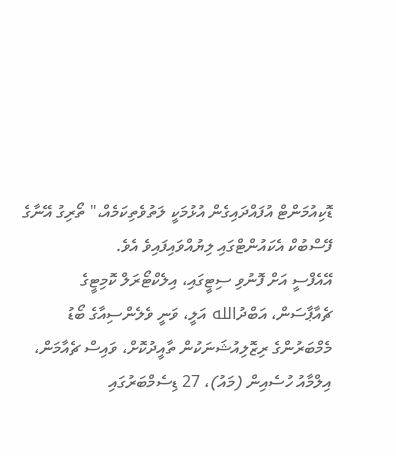ޑޮކިއުމަންޓް އުފައްދައިގެން އުޅުމަކީ ލަތުވެތިކަމެއް،" ތޯރިގު އޭނާގެ ފޭސްބުކް އެކައުންޓްގައި ލިޔުއްވައިފައިވެ އެވެ.
އޭއެފްސީ އަށް ފޮނުވި ސިޓީގައި، އިލެކްޓޯރަލް ކޮމިޓީގެ ޗެއާޕާސަން، އަބްދުالله އަލީ، ވަނީ ވެލެންސިއާގެ ބޯޑު މެމްބަރުންގެ ރިޒޮލިއުޝަނަކުން ތާއީދުކޮށް، ވައިސް ޗެއާމަން، އިލްމާއު ހުސެއިން (މައު)، 27 ޑިސެމްބަރުގައި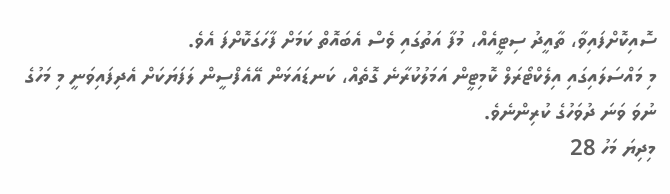ސޮއިކޮށްފައިވާ، ތާއީދު ސިޓީއެއް، މުފާ އަތުގައި ވެސް އެބައޮތް ކަމަށް ފާހަގަކޮށްފަ އެވެ.
މި މައްސަލައިގައި އިލެކްޓޯރަލް ކޮމިޓީން އަމަލުކުރާނެ ގޮތެއް، ކަނޑައަޅަން އޭއެފްސީން ލަފަޔަކަށް އެދިފައިވަނީ މި މަހުގެ ނުވަ ވަނަ ދުވަހުގެ ކުރިންނެވެ.
މިދިޔަ މަހު 28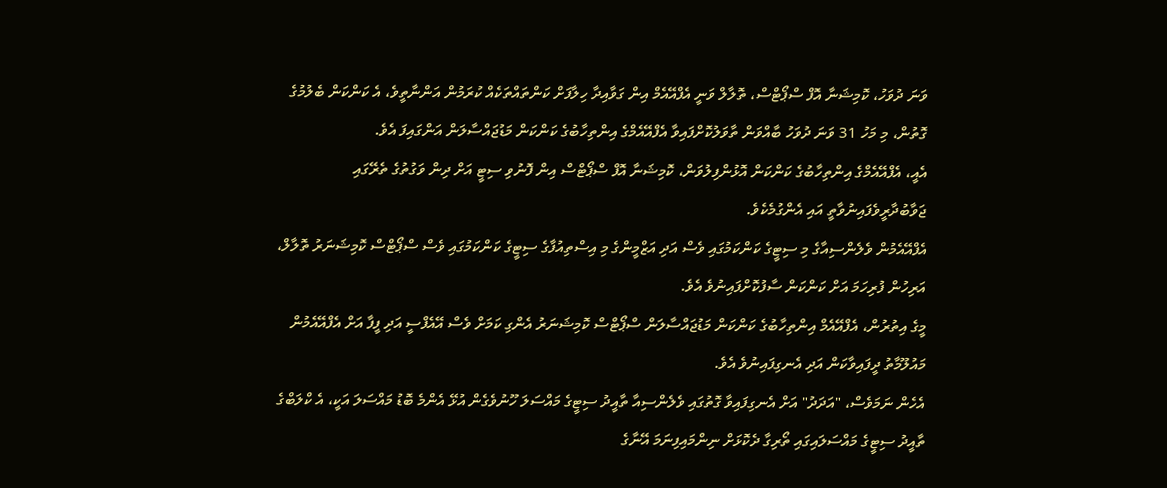ވަނަ ދުވަހު، ކޮމިޝަނާ އޮފް ސްޕޯޓްސް، ތޮލާލް ވަނީ އެފްއޭއެމް އިން ގަވާއިދާ ހިލާފަށް ކަންތައްތަކެއް ކުރަމުން އަންނާތީވެ، އެ ކަންކަން ބެލުމުގެ ގޮތުން، މި މަހު 31 ވަނަ ދުވަހު ބާއްވަން ތާވަލުކޮށްފައިވާ އެފްއޭއެމްގެ އިންތިހާބުގެ ކަންކަން މަޑުޖައްސާލަން އަންގައިފަ އެވެ.
އެއީ، އެފްއޭއެމްގެ އިންތިހާބުގެ ކަންކަން އޮޅުންފިލުވަން، ކޮމިޝަނާ އޮފް ސްޕޯޓްސް އިން ފޮނުވި ސިޓީ އަށް ދިން ވަގުތުގެ ތެރޭގައި ޖަވާބުދާރީވެފައިނުވާތީ އައި އެންގުމެކެވެ.
އެފްއޭއެމުން ވެލެންސިއާގެ މި ސިޓީގެ ކަންކަމުގައި ވެސް އަދި އަޒްމީންގެ މި އިސްތިއުފާގެ ސިޓީގެ ކަންކަމުގައި ވެސް ސްޕޯޓްސް ކޮމިޝަނަރު ތޮލާލް، އަރިހުން ފުރިހަމަ އަށް ކަންކަން ސާފުކޮށްފައިނުވެ އެވެ.
މީގެ އިތުރުން، އެފްއޭއެމް އިންތިހާބުގެ ކަންކަން މަޑުޖައްސާލަން ސްޕޯޓްސް ކޮމިޝަނަރު އެންގި ކަމަށް ވެސް އޭއެފްސީ އަދި ފީފާ އަށް އެފްއޭއެމުން މައުލޫމާތު ދީފައިވާކަން އަދި އެނގިފައިނުވެ އެވެ.
އެހެން ނަމަވެސް، "އަދަދު" އަށް އެނގިފައިވާ ގޮތުގައި ވެލެންސިއާ ތާއީދު ސިޓީގެ މައްސަލަ ހޫނުވެގެން އުޅޭ އެންމެ ބޮޑު މައްސަލަ އަކީ، އެ ކްލަބްގެ ތާއީދު ސިޓީގެ މައްސަލައިގައި ތޯރިގާ ދެކޮޅަށް ނިންމައިފިނަމަ އޭނާގެ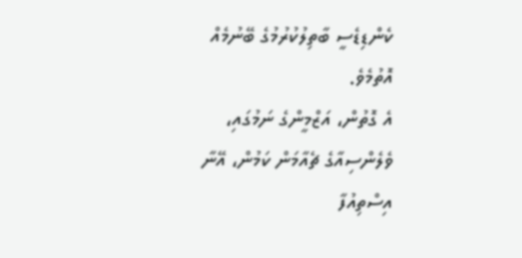ކެންޑިޑެސީ ބާތިލުކުރުމުގެ ބޭނުމެއް އޮތުމެވެ.
އެ ގޮތުން، އަޒްމީންގެ ނަމުގައި، ވެލެންސިއާގެ ޗެއާމަން ކަމުން، އޭނާ އިސްތިއުފާ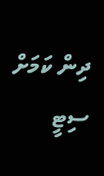ދިން ކަމަށް ސިޓީ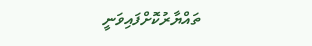ތައްޔާރުކޮށްފައިވަނީ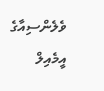ވެލެންސިއާގެ އީމެއިލް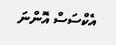އެކްސަސް އޮންނަ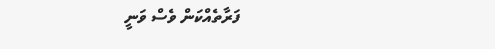ފަރާތެއްކަން ވެސް ވަނީ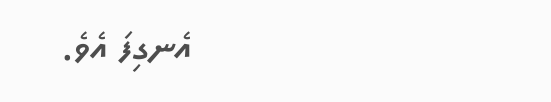އެނގިފަ އެވެ.